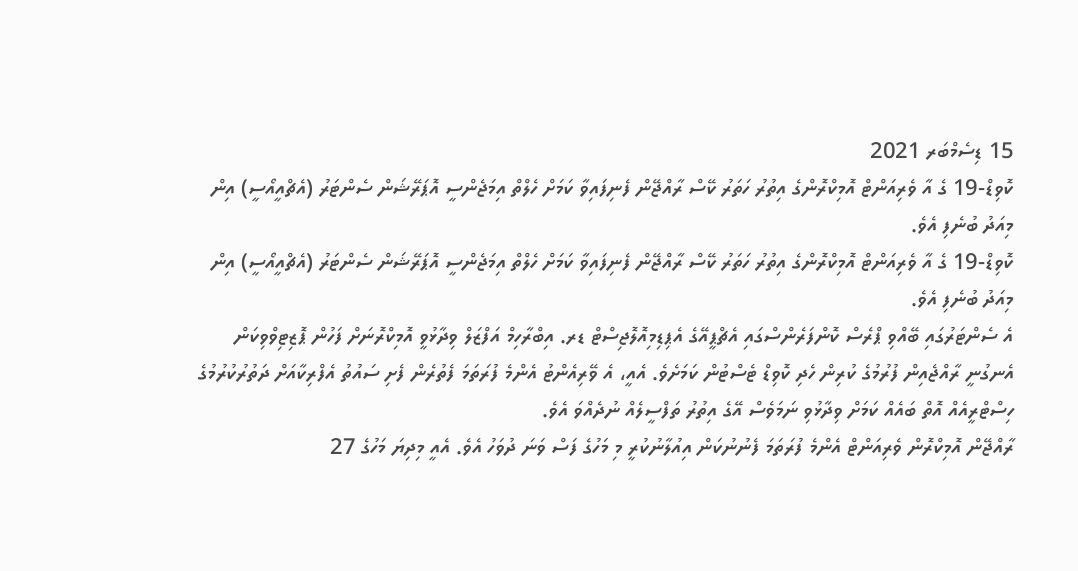15 ޑިސެމްބަރ 2021
ކޮވިޑް-19 ގެ އާ ވެރިއަންޓް އޮމިކްރޮންގެ އިތުރު ހަތަރު ކޭސް ރާއްޖޭން ފެނިފައިވާ ކަމަށް ހެލްތް އިމަޖެންސީ އޮޕަރޭޝަން ސެންޓަރު (އެޗްއީއޯސީ) އިން މިއަދު ބުނެފި އެވެ.
ކޮވިޑް-19 ގެ އާ ވެރިއަންޓް އޮމިކްރޮންގެ އިތުރު ހަތަރު ކޭސް ރާއްޖޭން ފެނިފައިވާ ކަމަށް ހެލްތް އިމަޖެންސީ އޮޕަރޭޝަން ސެންޓަރު (އެޗްއީއޯސީ) އިން މިއަދު ބުނެފި އެވެ.
އެ ސެންޓަރުގައި ބޭއްވި ޕްރެސް ކޮންފަރެންސްގައި އެޗްޕީއޭގެ އެޕިޑިމިއޮލޮޖިސްޓް ޑރ. އިބްރާހިމް އަފްޒަލް ވިދާޅުވީ އޮމިކްރޮނަށް ފަހުން ޕޮޒިޓިވްވިކަން އެނގުނީ ރާއްޖެއިން ފުރުމުގެ ކުރިން ހެދި ކޮވިޑް ޓެސްޓުން ކަމަށެވެ. އެއީ، އެ ވޭރިއެންޓު އެންމެ ފުރަތަމަ ފެތުރެން ފެށި ސައުތު އެފްރިކާއަށް ދަތުރުކުރުމުގެ ހިސްޓްރީއެއް އޮތް ބައެއް ކަމަށް ވިދާޅުވި ނަމަވެސް އޭގެ އިތުރު ތަފްސީލެއް ނުދެއްވަ އެވެ.
ރާއްޖޭން އޮމިކްރޮން ވެރިއަންޓް އެންމެ ފުރަތަމަ ފެނުނުކަން އިއުލާނުކުރީ މި މަހުގެ ފަސް ވަނަ ދުވަހު އެވެ. އެއީ މިދިޔަ މަހުގެ 27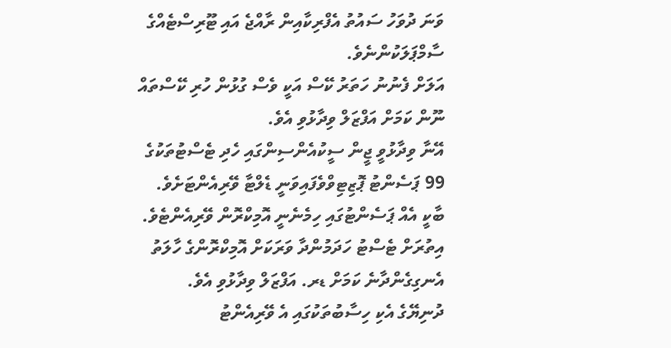ވަނަ ދުވަހު ސައުތު އެފްރިކާއިން ރާއްޖެ އައި ޓޫރިސްޓެއްގެ ސާމްޕަލަކުންނެވެ.
އަލަށް ފެނުނު ހަތަރު ކޭސް އަކީ ވެސް ގުޅުން ހުރި ކޭސްތައް ނޫން ކަމަށް އަފްޒަލް ވިދާޅުވި އެވެ.
އޭނާ ވިދާޅުވީ ޖީން ސީކުއެންސިންގައި ހެދި ޓެސްޓުތަކުގެ 99 ޕަސެންޓު ޕޮޒިޓިވްވެފައިވަނީ ޑެލްޓާ ވޭރިއެންޓަށެވެ. ބާކީ އެއް ޕަސެންޓުގައި ހިމެނެނީ އޮމިކްރޮން ވޭރިއެންޓެވެ. އިތުރަށް ޓެސްޓު ހަދަމުންދާ ވަރަކަށް އޮމިކްރޮންގެ ހާލަތު އެނގިގެންދާނެ ކަމަށް ޑރ. އަފްޒަލް ވިދާޅުވި އެވެ.
ދުނިޔޭގެ އެކި ހިސާބުތަކުގައި އެ ވޭރިއެންޓު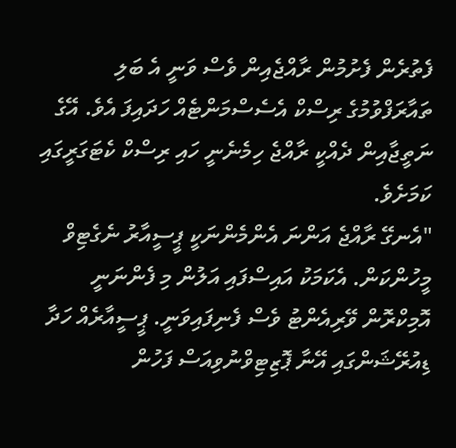ފެތުރެން ފެށުމުން ރާއްޖެއިން ވެސް ވަނީ އެ ބަލި ތައާރަފްވުމުގެ ރިސްކް އެސެސްމަންޓެއް ހަދައިފަ އެވެ. އޭގެ ނަތީޖާއިން ދެއްކީ ރާއްޖެ ހިމެނެނީ ހައި ރިސްކް ކެޓަގަރީގައި ކަމަށެވެ.
"އެނގޭ ރާއްޖެ އަންނަ އެންމެންނަކީ ޕީސީއާރު ނެގެޓިވް މީހުންކަން. އެކަމަކު އައިސްފައި އަލުން މި ފެންނަނީ އޮމިކްރޮން ވޭރިއެންޓު ވެސް ފެނިފައިވަނީ. ޕީސީއާރެއް ހަދާ ޑިއުރޭޝަންގައި އޭނާ ޕޮޒިޓިވްނުވިއަސް ފަހުން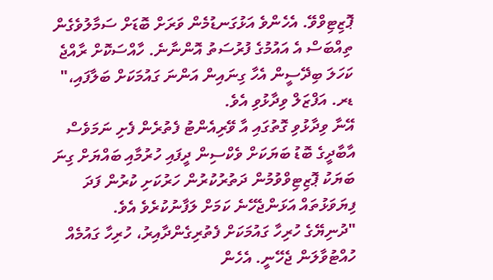ޕޮޒިޓިވްވޭ. އެހެންވެ އަޅުގަނޑުމެން ވަރަށް ބޮޑަށް ސަމާލުވެގެން ތިއްބަސް އެ އައުމުގެ ފުރުސަތު އޮންނާނެ. ހާއްސަކޮށް ރާއްޖެ ކަހަލަ ބިދޭސީން އެހާ ގިނައިން އަންނަ ގައުމަކަށް ބަލާފައި،" ޑރ. އަފްޒަލް ވިދާޅުވި އެވެ.
އޭނާ ވިދާޅުވި ގޮތުގައި އާ ވޭރިއެންޓު ފެތުރެން ފެށި ނަމަވެސް އާބާދީގެ ބޮޑު ބަޔަކަށް ވެކްސިން ދީފައި ހުރުމާއި ބައްޔަށް ގިނަ ބަޔަކު ޕޮޒިޓިވްވުމުން ދަތުރުކުރުން ހަރުކަށި ކުރުން ފަދަ ފިޔަވަޅުތައް އަޅަންޖެހޭނެ ކަމަށް ލަފާނުކުރެވެ އެވެ.
"ދުނިޔޭގެ ހުރިހާ ގައުމަކަށް ފެތުރިގެންދާއިރު، ހުރިހާ ގައުމެއް ހުއްޓުވާލަން ޖެހޭނީ. އެހެން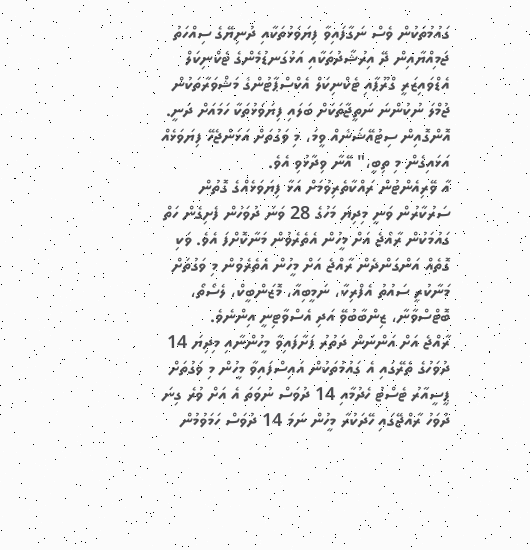ގައުމުތަކުން ވެސް ނަގާފައިވާ ފިޔަވަޅުތަކާއި ދުނިޔޭގެ ސިއްހަތު ޖަމިއްޔާއިން ދޭ އިރުޝާދުތަކާއި އަޅުގަނޑުމެންގެ ޓެކްނިކަލް އެޑްވައިޒަރީ ގްރޫޕާއި ޓެކްނިކަލް އެކްސްޕާޓުންގެ މަޝްވަރާތަކުން ޖުމްލަ ނުކުންނަ ނަތީޖާތަކަށް ބަލައި ފިޔަވަޅުތަކާ ހަމައަށް ދަނީ. އޮންގޮއިން ސިޓުއޭޝަނެއް ވީމަ، މި ވަގުތަށް އަޅަންޖެހޭ ފިޔަވަޅެއް އަޅައިގެން މި ތިބީ،" އޭނާ ވިދާޅުވި އެވެ.
އާ ވޭރިއެންޓުން ރައްކާތެރިވުމަށް އަޅާ ފިޔަވަޅެއްގެ ގޮތުން ސަރުކާރުން ވަނީ މިދިޔަ މަހުގެ 28 ވަނަ ދުވަހުން ފެށިގެން ހަތް ގައުމަކުން ރާއްޖެ އަށް މީހުން އެތެރެވުން މަނާކޮށްފަ އެވެ. ވަކި ގޮތެއް އަންގަންދެން ރާއްޖެ އަށް މީހުން އެތެރެވުން މި ވަގުތަށް މަނާކުރީ ސައުތު އެފްރިކާ، ނަމީބިއާ، މޮޒަންބީކް، ލެސޯތޯ، ބޮޓްސްވާނާ، ޒިންބާބުވޭ އަދި އެސްވާޓިނީ އިންނެވެ.
ރާއްޖެ އަށް އަންނަން ދަތުރު ފަށާފައިވާ މީހުންނާއި މިދިޔަ 14 ދުވަހުގެ ތެރޭގައި އެ ގައުމުތަކުން އައިސްފައިވާ މީހުން މި ވަގުތަށް ޕީސީއާރު ޓެސްޓު ހެދުމާއި 14 ދުވަސް ނުވަތަ އެ އަށް ވުރެ ގިނަ ދުވަހު ރާއްޖޭގައި ހޭދަކުރާ މީހުން ނަމަ 14 ދުވަސް ހަމަވުމުން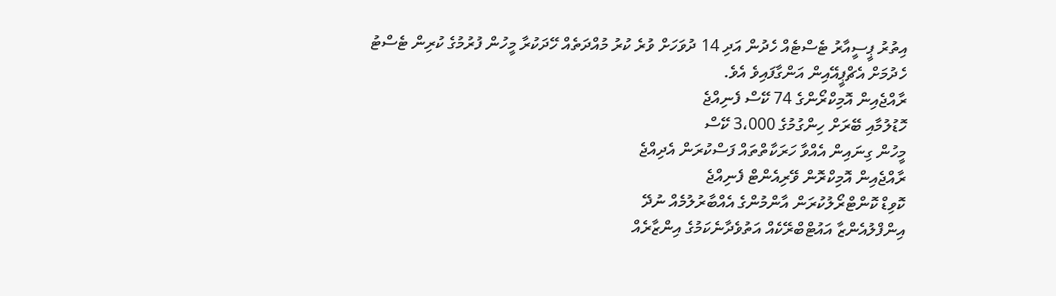އިތުރު ޕީސީއާރު ޓެސްޓެއް ހެދުން އަދި 14 ދުވަހަށް ވުރެ ކުރު މުއްދަތެއް ހޭދަކުރާ މީހުން ފުރުމުގެ ކުރިން ޓެސްޓު ހެދުމަށް އެޗްޕީއޭއިން އަންގާފައިވެ އެވެ.
ރާއްޖެއިން އޮމިކްރޯންގެ 74 ކޭސް ފެނިއްޖެ
ހޮޑުލުމާއި ބޭރަށް ހިންގުމުގެ 3،000 ކޭސް
މީހުން ގިނައިން އެއްވާ ހަރަކާތްތައް ފަސްކުރަން އެދިއްޖެ
ރާއްޖެއިން އޮމިކްރޮން ވޭރިއެންޓް ފެނިއްޖެ
ކޮވިޑް ކޮންޓްރޯލުކުރަން އާންމުންގެ އެއްބާރުލުމެއް ނުދޭ
އިންފްލުއެންޒާ އައުޓްބްރޭކެއް އަތުވެދާނެކަމުގެ އިންޒާރެއް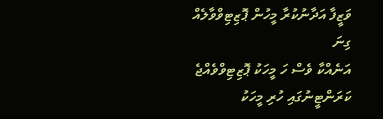ވަޒީފާ އަދާނުކުރާ މީހުން ޕޮޒިޓިވްވާލެއް ގިނަ
އަނެއްކާ ވެސް ހަ މީހަކު ޕޮޒިޓިވްވެއްޖެ
ކަރަންޓީނުގައި ހުރި މީހަކު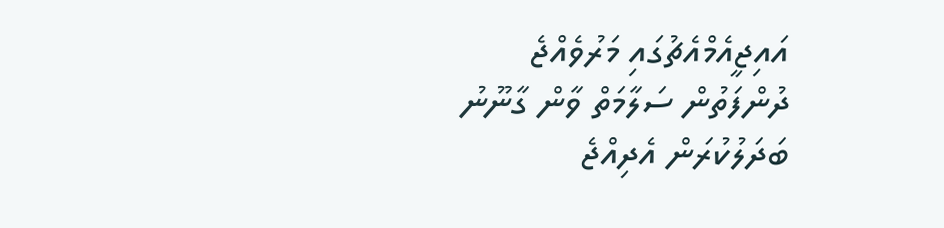އައިޖީއެމްއެޗުގައި މަރުވެއްޖެ
ދުންފަތުން ސަލާމަތް ވާން ގާނޫނު ބަދަލުކުރަން އެދިއްޖެ